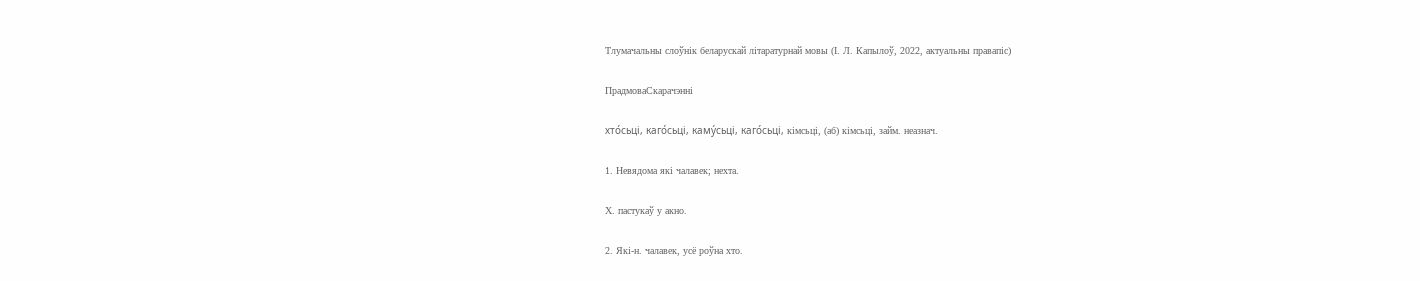Тлумачальны слоўнік беларускай літаратурнай мовы (І. Л. Капылоў, 2022, актуальны правапіс)

ПрадмоваСкарачэнні

хто́сьці, каго́сьці, каму́сьці, каго́сьці, кімсьці, (аб) кімсьці, займ. неазнач.

1. Невядома які чалавек; нехта.

Х. пастукаў у акно.

2. Які-н. чалавек, усё роўна хто.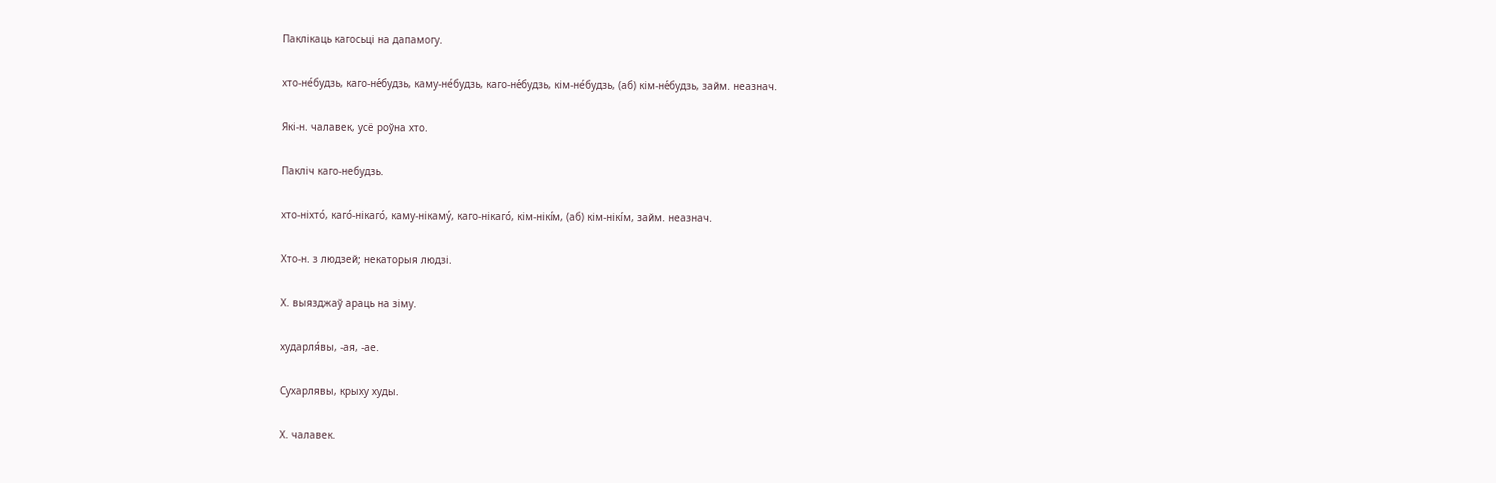Паклікаць кагосьці на дапамогу.

хто-не́будзь, каго-не́будзь, каму-не́будзь, каго-не́будзь, кім-не́будзь, (аб) кім-не́будзь, займ. неазнач.

Які-н. чалавек, усё роўна хто.

Пакліч каго-небудзь.

хто-ніхто́, каго́-нікаго́, каму-нікаму́, каго-нікаго́, кім-нікі́м, (аб) кім-нікі́м, займ. неазнач.

Хто-н. з людзей; некаторыя людзі.

Х. выязджаў араць на зіму.

хударля́вы, -ая, -ае.

Сухарлявы, крыху худы.

Х. чалавек.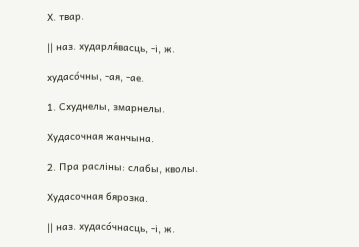Х. твар.

|| наз. хударля́васць, -і, ж.

худасо́чны, -ая, -ае.

1. Схуднелы, змарнелы.

Худасочная жанчына.

2. Пра расліны: слабы, кволы.

Худасочная бярозка.

|| наз. худасо́чнасць, -і, ж.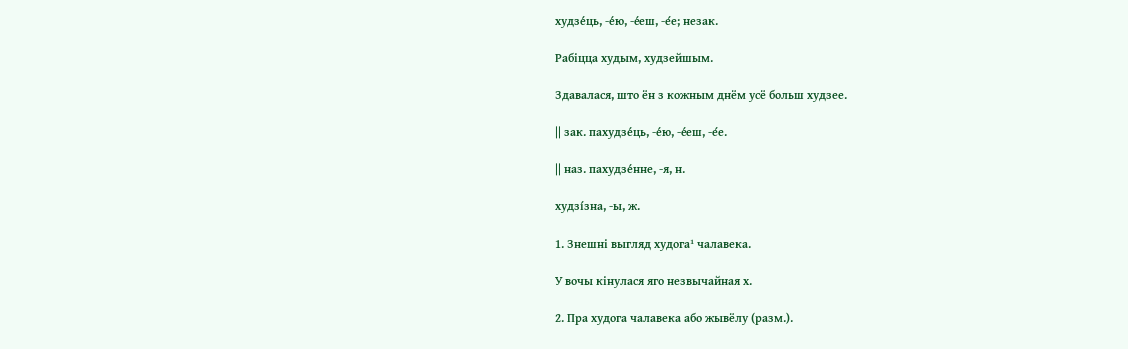худзе́ць, -е́ю, -е́еш, -е́е; незак.

Рабіцца худым, худзейшым.

Здавалася, што ён з кожным днём усё больш худзее.

|| зак. пахудзе́ць, -е́ю, -е́еш, -е́е.

|| наз. пахудзе́нне, -я, н.

худзі́зна, -ы, ж.

1. Знешні выгляд худога¹ чалавека.

У вочы кінулася яго незвычайная х.

2. Пра худога чалавека або жывёлу (разм.).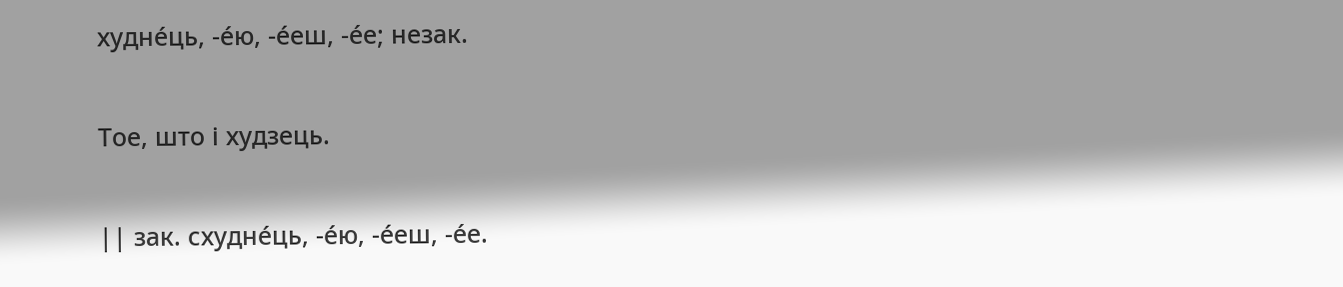худне́ць, -е́ю, -е́еш, -е́е; незак.

Тое, што і худзець.

|| зак. схудне́ць, -е́ю, -е́еш, -е́е.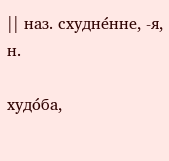|| наз. схудне́нне, -я, н.

худо́ба,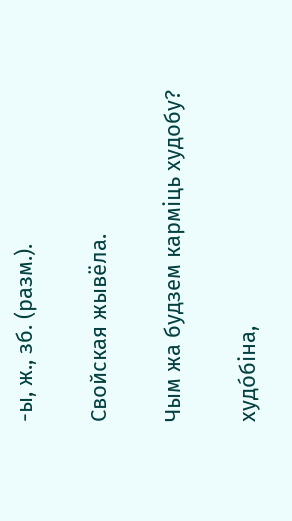-ы, ж., зб. (разм.).

Свойская жывёла.

Чым жа будзем карміць худобу?

худо́біна,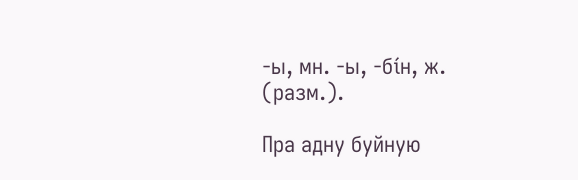-ы, мн. -ы, -бі́н, ж. (разм.).

Пра адну буйную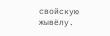свойскую жывёлу.